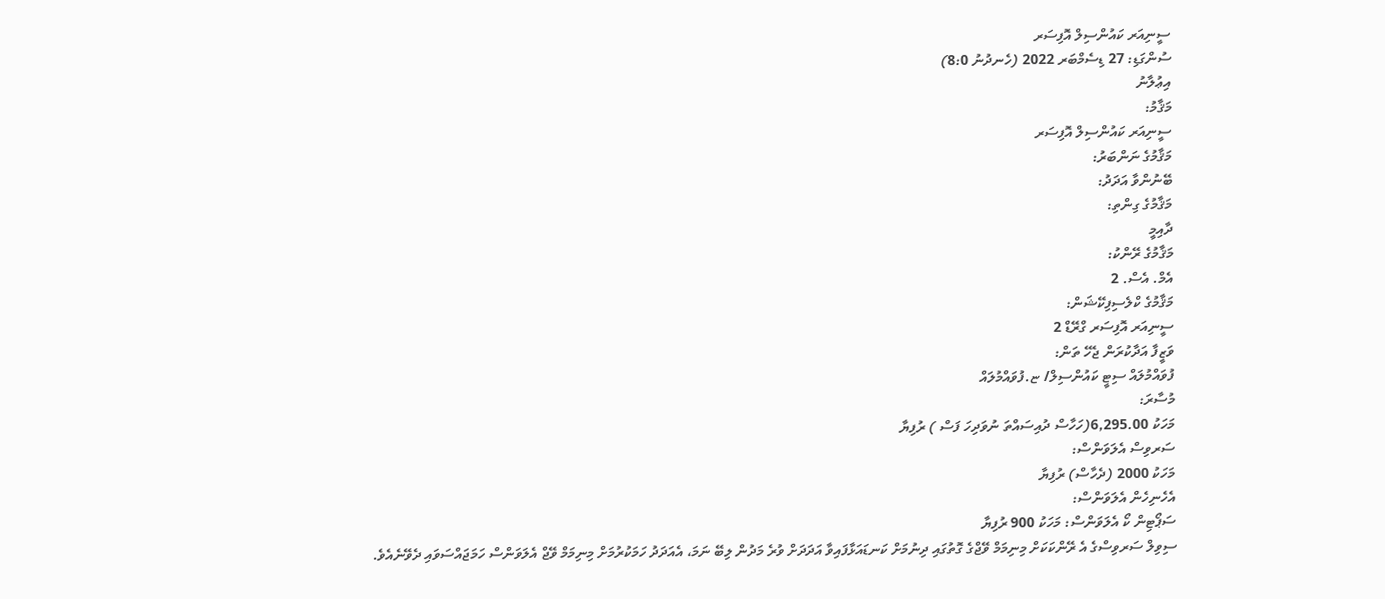ސީނިއަރ ކައުންސިލް އޮފިސަރ
ސުންގަޑި: 27 ޑިސެމްބަރ 2022 (ހެނދުނު 8:0)
އިޢުލާނު
މަޤާމު:
ސީނިއަރ ކައުންސިލް އޮފިސަރ
މަޤާމުގެ ނަންބަރު:
ބޭނުންވާ އަދަދު:
މަޤާމުގެ ގިންތި:
ދާއިމީ
މަޤާމުގެ ރޭންކު:
އެމް. އެސް. 2
މަޤާމުގެ ކްލެސިފިކޭޝަން:
ސީނިއަރ އޮފިސަރ ގްރޭޑް 2
ވަޒީފާ އަދާކުރަން ޖެހޭ ތަން:
ފުވައްމުލައް ސިޓީ ކައުންސިލް/ ޏ.ފުވައްމުލައް
މުސާރަ:
މަހަކު 6,295.00(ހަހާސް ދުއިސައްތަ ނުވަދިހަ ފަސް ) ރުފިޔާ
ސަރވިސް އެލަވަންސް:
މަހަކު 2000 (ދެހާސް) ރުފިޔާ
އެހެނިހެން އެލަވަންސް:
ސަޕޯޓިން ކޯ އެލަވަންސް: މަހަކު 900 ރުފިޔާ
ސިވިލް ސަރވިސްގެ އެ ރޭންކަކަށް މިނިމަމް ވޭޖްގެ ގޮތުގައި ދިނުމަށް ކަނޑައަޅާފައިވާ އަދަދަށް ވުރެ މަދުން ލިބޭ ނަމަ، އެއަދަދު ހަމަކުރުމަށް މިނިމަމް ވޭޖް އެލަވަންސް ހަމަޖައްސަވައި ދެވޭނެއެވެ.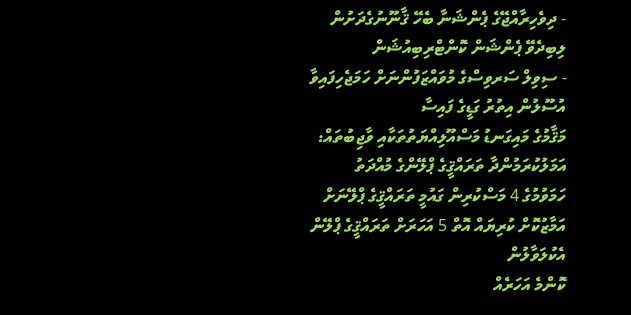- ދިވެހިރާއްޖޭގެ ޕެންޝަނާ ބެހޭ ޤާނޫނުގެދަށުން ލިބިދެވޭ ޕެންޝަން ކޮންޓްރިބިއުޝަން
- ސިވިލް ސަރވިސްގެ މުވައްޒަފުންނަށް ހަމަޖެހިފައިވާ އުސޫލުން އިތުރު ގަޑީގެ ފައިސާ
މަޤާމުގެ މައިގަނޑު މަސްއޫލިއްޔަތުތަކާއި ވާޖިބުތައް:
އަމަލުކުރަމުންދާ ތަރައްޤީގެ ޕްލޭންގެ މުއްދަތު ހަމަވުމުގެ 4 މަސްކުރިން ގައުމީ ތަރައްޤީގެ ޕްލޭނަށް އަމާޒުކޮށް ކުރިޔައް އޮތް 5 އަހަރަށް ތަރައްޤީގެ ޕްލޭން އެކުލަވާލުން
ކޮންމެ އަހަރެއް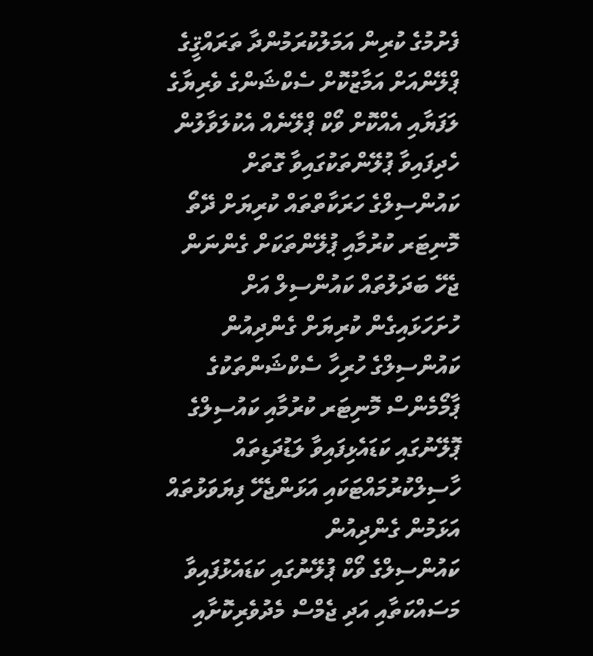ފެށުމުގެ ކުރިން އަމަލުކުރަމުންދާ ތަރައްޤީގެ ޕްލޭންއަށް އަމާޒުކޮށް ސެކްޝަންގެ ވެރިޔާގެ ލަފަޔާއި އެއްކޮށް ވޯކް ޕްލޭނެއް އެކުލަވާލުން
ހެދިފައިވާ ޕުލޭންތަކުގައިވާ ގޮތަށް ކައުންސިލްގެ ހަރަކާތްތައް ކުރިޔަށް ދޭތޯ މޮނިޓަރ ކުރުމާއި ޕުލޭންތަކަށް ގެންނަން ޖެހޭ ބަދަލުތައް ކައުންސިލް އަށް ހުށަހަޅައިގެން ކުރިޔަށް ގެންދިއުން
ކައުންސިލްގެ ހުރިހާ ސެކްޝަންތަކުގެ ޕާމޯމެންސް މޮނިޓަރ ކުރުމާއި ކައުސިލްގެ ޕޮލޭނުގައި ކަޑައެޅިފައިވާ ލަޑުދަޑިތައް ހާސިލްކުރުމައްޓަކައި އަޅަންޖެހޭ ފިޔަވަޅުތައް އަޅަމުން ގެންދިއުން
ކައުންސިލްގެ ވޯކް ޕުލޭނުގައި ކަޑައެޅުފައިވާ މަސައްކަތާއި އަދި ޖެމްސް މެދުވެރިކޮށާއި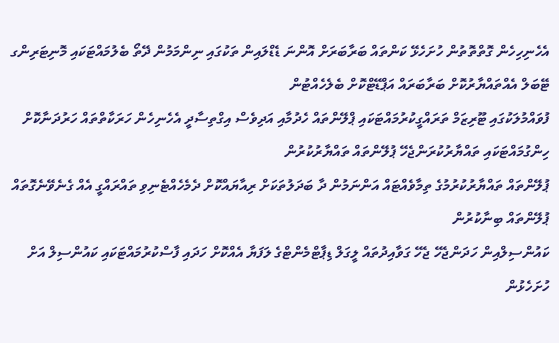އެހެނިހިހެން ގޮތްތޮތުން ހުށަހެޅޭ ކަންތައް ބަރާބަރަށް އޮންނަ ޑެޑްލައިން ތަކުގައި ނިންމަމުން ދޭތޯ ބެލުމައްޓަކައި މޮނިޓަރިންގ ޓޭބަލް އެއްތައްޔާރުކޮށް ބަރާބަރައް އަޕްޑޭޓްކޮށް ބެލެހެއްޓުން
ފުވައްމުލަކުގައި ޓޫރިޒަމް ތަރައްގީކުރުމައްޓަކައި ޕްލޭންތައް ހެދުމާއި އަދިވެސް އިގްތިސާދީ އެހެނިހެން ހަރަކާތްތައް ހަރުދަނާކޮށް ހިންގުމައްޓަކައި ތައްޔާރުކުރަންޖެހޭ ޕުލޭންތައް ތައްޔާރުކުރުން
ޕުލޭންތައް ތައްޔާރުކުރުމުގެ ތިމާވެއްޓައް އަންނަމުން ދާ ބަދަލުތަކަށް ރިއާޔައްކޮށް ދެމެހެއްޓެނިވި ތައްރައްގީ އެއް ގެނެވޭނެގޮތައް ޕުލޭންތައް ބިނާކުރުން
ކައުންސިލްއިން ހަދަންޖެހޭ ޖެހޭ ގަވާއިދުތައް ލީގަލް ޑިޕާޓްމެންޓްގެ ލަފަޔާ އެއްކޮށް ހަދައި ފާސްކުރުމައްޓަކައި ކައުންސިލް އަށް ހުށަހެޅުން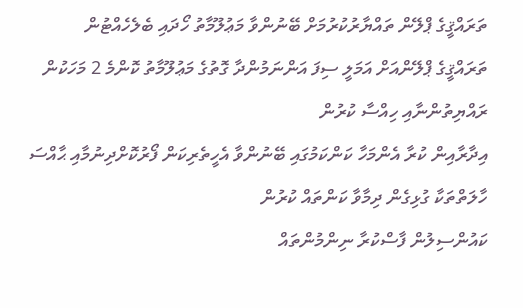ތަރައްޤީގެ ޕްލޭން ތައްޔާރުކުރުމަށް ބޭނުންވާ މަޢުލޫމާތު ހޯދައި ބެލެހެއްޓުން
ތަރައްޤީގެ ޕްލޭންއަށް އަމަލީ ސިފަ އަންނަމުންދާ ގޮތުގެ މަޢުލޫމާތު ކޮންމެ 2 މަހަކުން ރައްޔިތުންނާއި ހިއްސާ ކުރުން
އިދާރާއިން ކުރާ އެންމަހާ ކަންކަމުގައި ބޭނުންވާ އެހީތެރިކަން ފޯރުކޮށްދިނުމާއި ޙާއްސަ ހާލަތްތަކާ ގުޅިގެން ދިމާވާ ކަންތައް ކުރުން
ކައުންސިލުން ފާސްކުރާ ނިންމުންތައް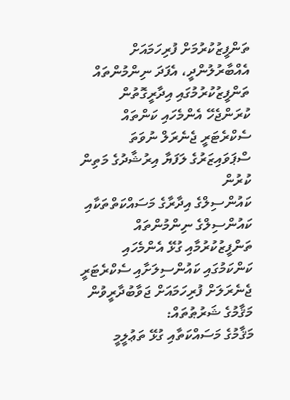ތަންފީޒުކުރުމަށް ފުރިހަމައަށް އެއްބާރުލުންދީ، އެފަދަ ނިންމުންތައް ތަންފީޒުކުރުމުގައި އިދާރީގޮތުން ކުރަންޖެހޭ އެންމެހައި ކަންތައް ސެކްރެޓަރީ ޖެނެރަލް ނުވަތަ ސްޕަވައިޒަރުގެ ލަފަޔާ އިރުޝާދުގެ މަތިން ކުރުން
ކައުންސިލްގެ އިދާރާގެ މަސައްކަތްތަކާއި ކައުންސިލްގެ ނިންމުންތައް ތަންފީޒުކުރުމާއި ގުޅޭ އެންމެހައި ކަންކަމުގައި ކައުންސިލަށާއި ސެކްރެޓަރީ ޖެނެރަލަށް ފުރިހަމައަށް ޖަވާބުދާރީވުން
މަޤާމުގެ ޝަރުޠުތައް:
މަޤާމުގެ މަސައްކަތާއި ގުޅޭ ތަޢުލީމީ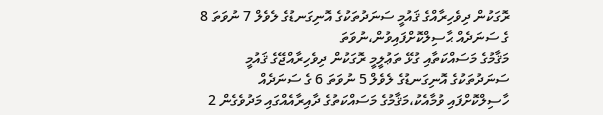ރޮގަކުން ދިވެހިރާއްގެ ޤައުމީ ސަނަދުތަކުގެ އޮނިގަނޑުގެ ލެވެލް 7 ނުވަތަ 8 ގެ ސަނަދެއް ޙާސިލްކޮށްފައިވުން،ނުވަތަ
މަޤާމުގެ މަސައްކަތާއި ގުޅޭ ތަޢުލީމީ ރޮގަކުން ދިވެހިރާއްޖޭގެ ޤައުމީ ސަނަދުތަކުގެ އޮނިގަނޑުގެ ލެވެލް 5 ނުވަތަ 6 ގެ ސަނަދެއް ހާސިލްކޮށްފައި ވުމާއެކު،މަޤާމުގެ މަސައްކަތުގެ ދާއިރާއެއްގައި މަދުވެގެން 2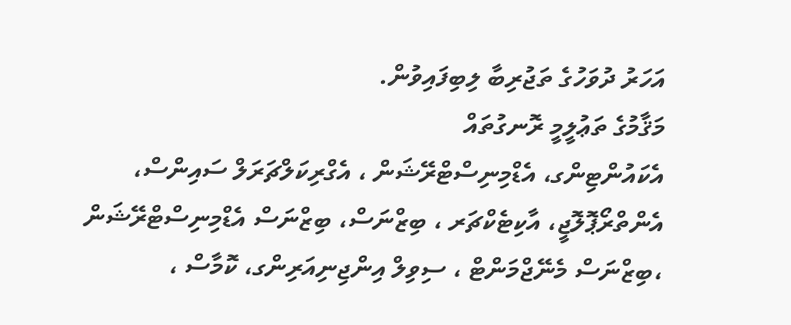އަހަރު ދުވަހުގެ ތަޖުރިބާ ލިބިފައިވުން.
މަޤާމުގެ ތަޢުލީމީ ރޮނގުތައް
އެކައުންޓިންގ، އެޑްމިނިސްޓްރޭޝަން ، އެގްރިކަލްޗަރަލް ސައިންސް، އެންތްރޯޕޮލޮޖީ، އާކިޓެކްޗަރ ، ބިޒްނަސް، ބިޒްނަސް އެޑްމިނިސްޓްރޭޝަން ،ބިޒްނަސް މެނޭޖްމަންޓް ، ސިވިލް އިންޖިނިއަރިންގ، ކޮމާސް ،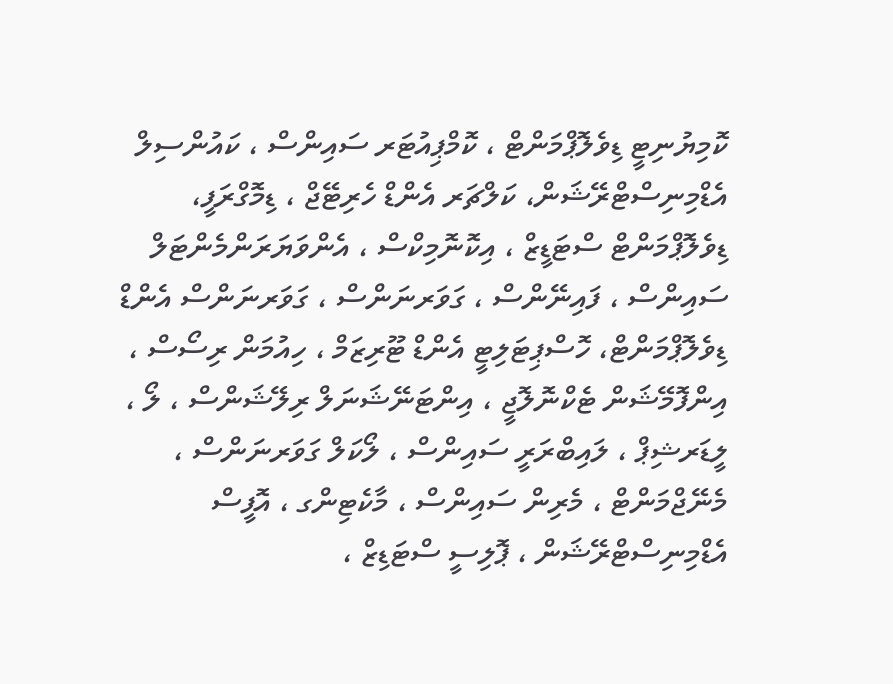ކޮމިޔުނިޓީ ޑިވެލޮޕްމަންޓް ، ކޮމްޕިއުޓަރ ސައިންސް ، ކައުންސިލް އެޑްމިނިސްޓްރޭޝަން، ކަލްޗަރ އެންޑް ހެރިޓޭޖް ، ޑިމޮގްރަފީ، ޑިވެލޮޕްމަންޓް ސްޓަޑީޒް ، އިކޮނޮމިކްސް ، އެންވަޔަރަންމެންޓަލް ސައިންސް ، ފައިނޭންސް ، ގަވަރނަންސް ، ގަވަރނަންސް އެންޑް ޑިވެލޮޕްމަންޓް، ހޮސްޕިޓަލިޓީ އެންޑް ޓޫރިޒަމް ، ހިއުމަން ރިސޯސް ، އިންފޮމޭޝަން ޓެކްނޮލޮޖީ ، އިންޓަނޭޝަނަލް ރިލޭޝަންސް ، ލޯ ، ލީޑަރޝިޕް ، ލައިބްރަރީ ސައިންސް ، ލޯކަލް ގަވަރނަންސް ، މެނޭޖްމަންޓް ، މެރިން ސައިންސް ، މާކެޓިންގ ، އޮފީސް އެޑްމިނިސްޓްރޭޝަން ، ޕޮލިސީ ސްޓަޑިޒް ،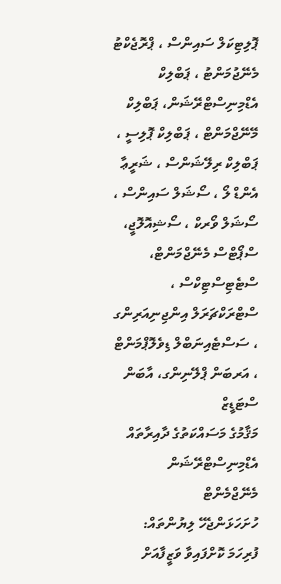ޕޮލިޓިކަލް ސައިންސް ، ޕްރޮޖެކްޓު މެނޭޖުމަންޓު ، ޕަބްލިކް އެޑްމިނިސްޓްރޭޝަން، ޕަބްލިކް މޭނޭޖްމަންޓް ، ޕަބްލިކް ޕޮލިސީ ، ޕަބްލިކް ރިލޭޝަންސް ، ޝަރީޢާ އެންޑް ލޯ ، ސޯޝަލް ސައިންސް ، ސޯޝަލް ވޯރކް ، ސޯޝިއޮލޮޖީ، ސްޕޯޓްސް މެނޭޖްމަންޓް، ސްޓެޓިސްޓިކްސް ، ސްޓްރަކްޗަރަލް އިންޖިނިއަރިންގ ، ސަސްޓެއިނަބްލް ޑިވެލޮޕްމަންޓް ، އަރބަން ޕްލޭނިންގ، އާބަން ސްޓަޑީޒް
މަޤާމުގެ މަސައްކަތުގެ ދާއިރާތައް
އެޑްމިނިސްޓްރޭޝަން
މެނޭޖްމެންޓް
ހުށަހަޅަންޖެހޭ ލިޔުންތައް:
ފުރިހަމަ ކޮށްފައިވާ ވަޒީފާއަށް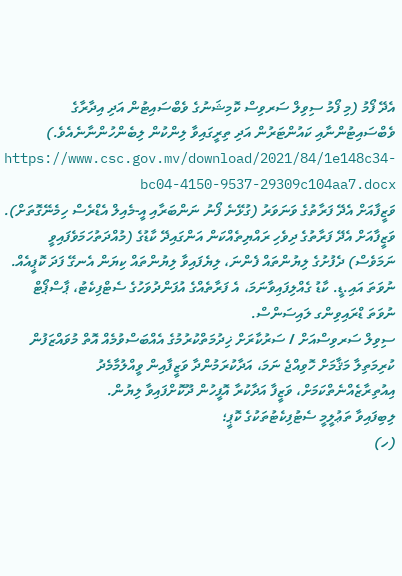އެދޭ ފޯމު (މި ފޯމު ސިވިލް ސަރވިސް ކޮމިޝަނުގެ ވެބްސައިޓުން އަދި އިދާރާގެ ވެބްސައިޓުންނާއި ކައުންޓަރުން އަދި ތިރީގައިވާ ލިންކުން ލިބެންހުންނާނެއެވެ.) https://www.csc.gov.mv/download/2021/84/1e148c34-bc04-4150-9537-29309c104aa7.docx
ވަޒީފާއަށް އެދޭ ފަރާތުގެ ވަނަވަރު (ގުޅޭނެ ފޯނު ނަންބަރާއި އީ-މެއިލް އެޑްރެސް ހިމެނޭގޮތަށް).
ވަޒީފާއަށް އެދޭ ފަރާތުގެ ދިވެހި ރައްޔިތެއްކަން އަންގައިދޭ ކާޑުގެ (މުއްދަތުހަމަވެފައިވީ ނަމަވެސް) ދެފުށުގެ ލިޔުންތައް ފެންނަ، ލިޔެފައިވާ ލިޔުންތައް ކިޔަން އެނގޭ ފަދަ ކޮޕީއެއް. ނުވަތަ އައި.ޑީ. ކާޑު ގެއްލިފައިވާނަމަ، އެ ފަރާތެއްގެ އުފަންދުވަހުގެ ސެޓްފިކެޓު، ޕާސްޕޯޓް ނުވަތަ ޑްރައިވިންގ ލައިސަންސް.
ސިވިލް ސަރވިސްއަށް / ސަރުކާރަށް ޚިދުމަތްކުރުމުގެ އެއްބަސްވުމެއް އޮތް މުވައްޒަފުން ކުރިމަތިލާ މަޤާމަށް ހޮވިއްޖެ ނަމަ، އަދާކުރަމުންދާ ވަޒީފާއިން ވީއްލުމާމެދު އިއުތިރާޒެއްނެތްކަމަށް، ވަޒީފާ އަދާކުރާ އޮފީހުން ދޫކޮށްފައިވާ ލިޔުން.
ލިބިފައިވާ ތަޢުލީމީ ސެޓުފިކެޓުތަކުގެ ކޮޕީ؛
(ހ)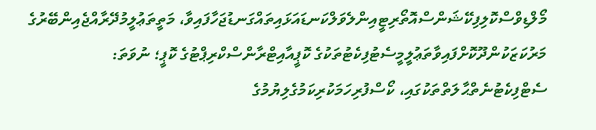މޯލްޑިވްސްކޮލިފިކޭޝަންސްއޮތޯރިޓީއިންލެވަލްކަނޑައަޅައިތައްގަނޑުޖަހާފައިވާ، މަތީތަޢުލީމުދޭރާއްޖެއިންބޭރުގެ މަރުކަޒަކުންދޫކޮށްފައިވާތަޢުލީމީސެޓުފިކެޓުތަކުގެ ކޮޕީއާއިޓްރާންސްކްރިޕްޓުގެ ކޮޕީ؛ ނުވަތަ: ސެޓްފިކެޓުނެތްޙާލަތްތަކުގައި، ކޯސްފުރިހަމަކުރިކަމުގެލިޔުމުގެ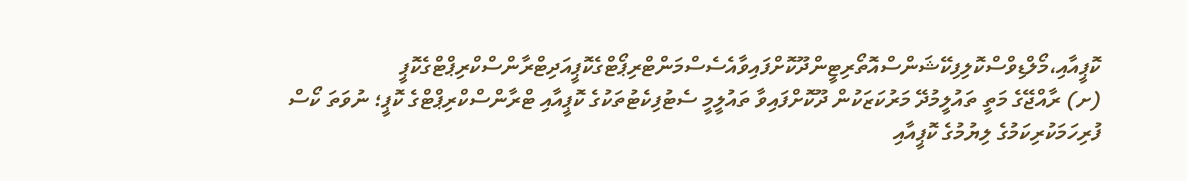ކޮޕީއާއި،މޯލްޑިވްސްކޮލިފިކޭޝަންސްއޮތޯރިޓީންދޫކޮށްފައިވާއެސެސްމަންޓްރިޕޯޓްގެކޮޕީއަދިޓްރާންސްކްރިޕްޓްގެކޮޕީ
(ށ) ރާއްޖޭގެ މަތީ ތައުލީމުދޭ މަރުކަޒަކުން ދޫކޮށްފައިވާ ތައުލީމީ ސެޓުފިކެޓުތަކުގެ ކޮޕީއާއި ޓްރާންސްކްރިޕްޓްގެ ކޮޕީ؛ ނުވަތަ ކޯސް ފުރިހަމަކުރިކަމުގެ ލިޔުމުގެ ކޮޕީއާއި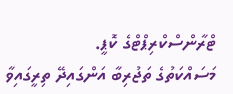ޓްރާންސްކްރިޕްޓްގެ ކޮޕީ.
މަސައްކަތުގެ ތަޖުރިބާ އަންގައިދޭ ތިރީގައިވާ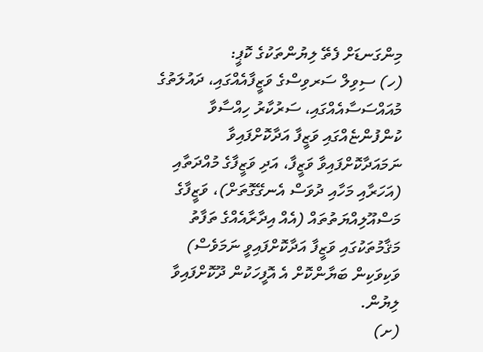މިންގަނޑަށް ފެތޭ ލިޔުންތަކުގެ ކޮޕީ:
(ހ) ސިވިލް ސަރވިސްގެ ވަޒީފާއެއްގައި، ދައުލަތުގެ މުއައްސަސާއެއްގައި، ސަރުކާރު ހިއްސާވާ ކުންފުންޏެއްގައި ވަޒީފާ އަދާކޮށްފައިވާ ނަމައަދާކޮށްފައިވާ ވަޒީފާ، އަދި ވަޒީފާގެ މުއްދަތާއި (އަހަރާއި މަހާއި ދުވަސް އެނގޭގޮތަށް)، ވަޒީފާގެ މަސްއޫލިއްޔަތުތައް (އެއް އިދާރާއެއްގެ ތަފާތު މަޤާމުތަކުގައި ވަޒީފާ އަދާކޮށްފައިވީ ނަމަވެސް) ވަކިވަކިން ބަޔާންކޮށް އެ އޮފީހަކުން ދޫކޮށްފައިވާ ލިޔުން.
(ށ)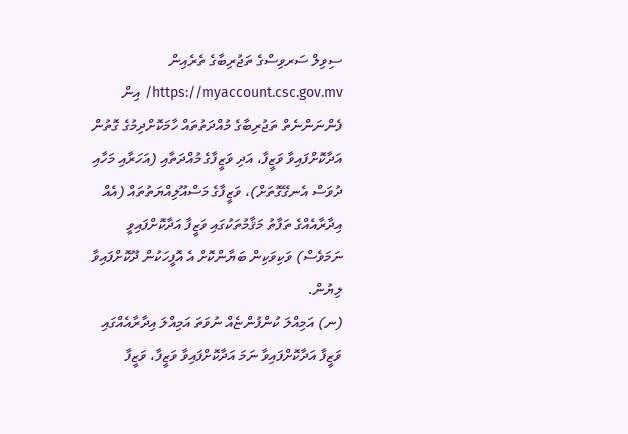ސިވިލް ސަރވިސްގެ ތަޖުރިބާގެ ތެރެއިން https://myaccount.csc.gov.mv/ އިން ފެންނަންނެތް ތަޖުރިބާގެ މުއްދަތުތައް ހާމަކޮށްދިމުގެ ގޮތުން އަދާކޮށްފައިވާ ވަޒީފާ، އަދި ވަޒީފާގެ މުއްދަތާއި (އަހަރާއި މަހާއި ދުވަސް އެނގޭގޮތަށް)، ވަޒީފާގެ މަސްއޫލިއްޔަތުތައް (އެއް އިދާރާއެއްގެ ތަފާތު މަޤާމުތަކުގައި ވަޒީފާ އަދާކޮށްފައިވީ ނަމަވެސް) ވަކިވަކިން ބަޔާންކޮށް އެ އޮފީހަކުން ދޫކޮށްފައިވާ ލިޔުން.
(ނ) އަމިއްލަ ކުންފުންޏެއް ނުވަތަ އަމިއްލަ އިދާރާއެއްގައި ވަޒީފާ އަދާކޮށްފައިވާ ނަމަ އަދާކޮށްފައިވާ ވަޒީފާ، ވަޒީފާ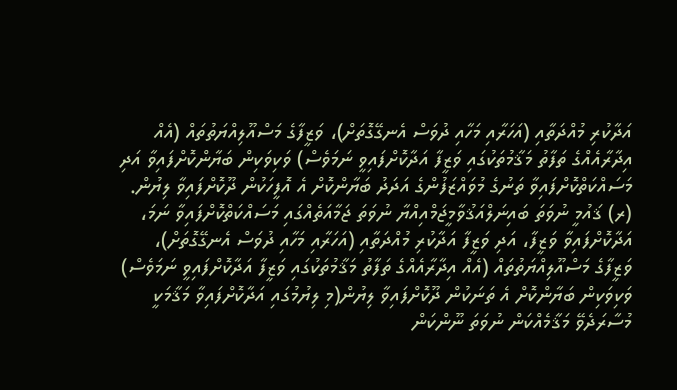އަދާކުރި މުއްދަތާއި (އަހަރާއި މަހާއި ދުވަސް އެނގޭގޮތަށް)، ވަޒީފާގެ މަސްއޫލިއްޔަތުތައް (އެއް އިދާރާއެއްގެ ތަފާތު މަޤާމުތަކުގައި ވަޒީފާ އަދާކޮށްފައިވީ ނަމަވެސް) ވަކިވަކިން ބަޔާންކޮށްފައިވާ އަދި މަސައްކަތްކޮށްފައިވާ ތަނުގެ މުވައްޒަފުންގެ އަދަދު ބަޔާންކޮށް އެ އޮފީހަކުން ދޫކޮށްފައިވާ ލިޔުން.
(ރ) ޤައުމީ ނުވަތަ ބައިނަލްއަޤުވާމީޖަމްއިއްޔާ ނުވަތަ ޖަމާއަތެއްގައި މަސައްކަތްކޮށްފައިވާ ނަމަ، އަދާކޮށްފައިވާ ވަޒީފާ، އަދި ވަޒީފާ އަދާކުރި މުއްދަތާއި (އަހަރާއި މަހާއި ދުވަސް އެނގޭގޮތަށް)، ވަޒީފާގެ މަސްއޫލިއްޔަތުތައް (އެއް އިދާރާއެއްގެ ތަފާތު މަޤާމުތަކުގައި ވަޒީފާ އަދާކޮށްފައިވީ ނަމަވެސް) ވަކިވަކިން ބަޔާންކޮށް އެ ތަނަކުން ދޫކޮށްފައިވާ ލިޔުން(މި ލިޔުމުގައި އަދާކޮށްފައިވާ މަޤާމަކީ މުސާރަދެވޭ މަޤާމެއްކަން ނުވަތަ ނޫންކަން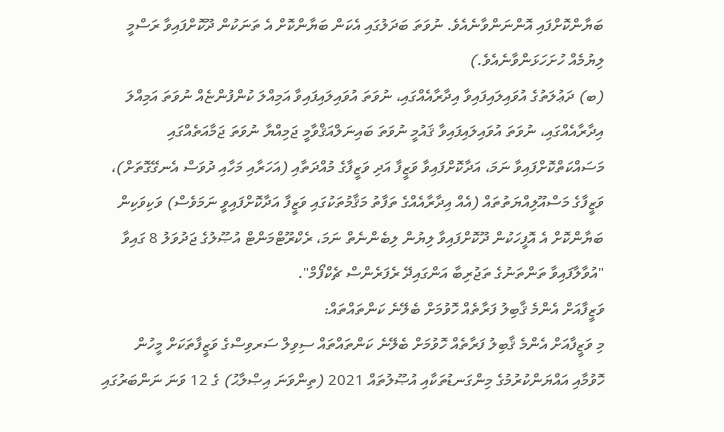ބަޔާންކޮށްފައި އޮންނަންވާނެއެވެ. ނުވަތަ ބަދަލުގައި އެކަން ބަޔާންކޮށް އެ ތަނަކުން ދޫކޮށްފައިވާ ރަސްމީ ލިޔުމެއް ހުށަހަޅަންވާނެއެވެ.)
(ބ) ދަޢުލަތުގެ އުވައިލައިފައިވާ އިދާރާއެއްގައި، ނުވަތަ އުވައިލައިފައިވާ އަމިއްލަ ކުންފުންޏެއް ނުވަތަ އަމިއްލަ އިދާރާއެއްގައި، ނުވަތަ އުވައިލައިފައިވާ ޤައުމީ ނުވަތަ ބައިނަލްއަޤްވާމީ ޖަމިއްޔާ ނުވަތަ ޖަމާއަތެއްގައި މަސައްކަތްކޮށްފައިވާ ނަމަ، އަދާކޮށްފައިވާ ވަޒީފާ އަދި ވަޒީފާގެ މުއްދަތާއި (އަހަރާއި މަހާއި ދުވަސް އެނގޭގޮތަށް)، ވަޒީފާގެ މަސްއޫލިއްޔަތުތައް (އެއް އިދާރާއެއްގެ ތަފާތު މަޤާމުތަކުގައި ވަޒީފާ އަދާކޮށްފައިވީ ނަމަވެސް) ވަކިވަކިން ބަޔާންކޮށް އެ އޮފީހަކުން ދޫކޮށްފައިވާ ލިޔުން ލިބެންނެތް ނަމަ، ރެކްރޫޓްމަންޓް އުޞޫލުގެ ޖަދުވަލު 8 ގައިވާ "އުވާލާފައިވާ ތަންތަނުގެ ތަޖުރިބާ އަންގައިދޭ ރެފަރެންސް ޗެކްފޯމް".
ވަޒީފާއަށް އެންމެ ޤާބިލު ފަރާތެއް ހޮވުމަށް ބެލޭނެ ކަންތައްތައް:
މި ވަޒީފާއަށް އެންމެ ޤާބިލު ފަރާތެއް ހޮވުމަށް ބެލޭނެ ކަންތައްތައް ސިވިލް ސަރވިސްގެ ވަޒީފާތަކަށް މީހުން ހޮވުމާއި އައްޔަންކުރުމުގެ މިންގަނޑުތަކާއި އުޞޫލުތައް 2021 (ތިންވަނަ އިޞްލާޙު) ގެ 12 ވަނަ ނަންބަރުގައި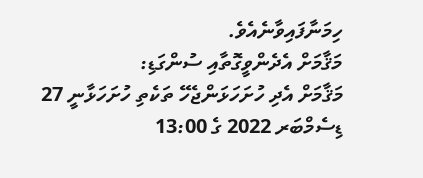ހިމަނާފައިވާނެއެވެ.
މަޤާމަށް އެދެންވީގޮތާއި ސުންގަޑި:
މަޤާމަށް އެދި ހުށަހަޅަންޖެހޭ ތަކެތި ހުށަހަޅާނީ 27 ޑިސެމްބަރ 2022 ގެ 13:00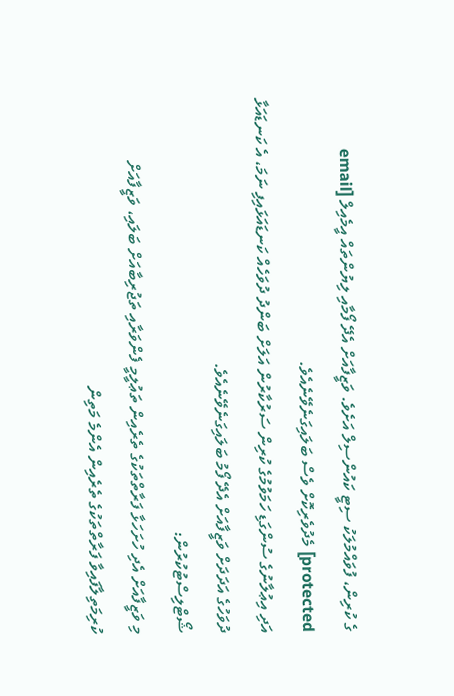ގެ ކުރިން، ފުވައްމުލަކު ސިޓީ ކައުންސިލް އަށެވެ. ވަޒީފާއަށް އެދޭ ފޯމާއި ލިޔުންތައް އީމެއިލް [email protected] މެދުވެރިކޮށް ވެސް ބަލައިގަނެވޭނެއެވެ.
އަދި އިޢުލާނުގެ ސުންގަޑި ހަމަވުމުގެ ކުރިން ސަރުކާރުން އަލަށް ބަންދު ދުވަހެއް ކަނޑައަޅައިފި ނަމަ، އެ ކަނޑައަޅާ ދުވަހުގެ އަދަދަށް ވަޒީފާއަށް އެދޭ ފޯމު ބަލައިގަނެވޭނެއެވެ.
ޝޯޓްލިސްޓުކުރުން:
މި ވަޒީފާއަށް އެދި ހުށަހަޅާ ފަރާތްތަކުގެ ތެރެއިން ތަޢުލީމީ ފެންވަރާއި ތަޖުރިބާއަށް ބަލައި، ވަޒީފާއަށް ކުރިމަތިލާފައިވާ ފަރާތްތަކުގެ ތެރެއިން އެންމެ މަތިން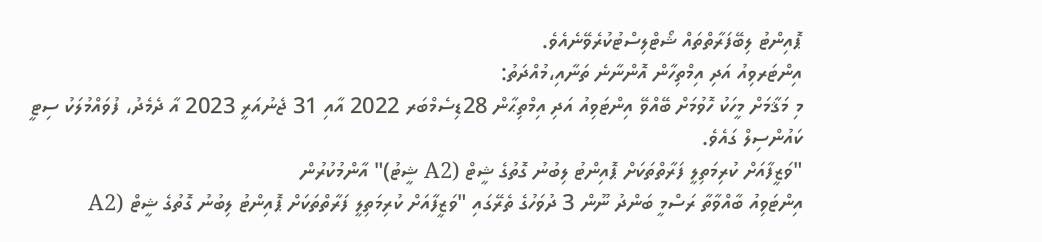ޕޮއިންޓު ލިބޭފަރާތްތައް ޝޯޓްލިސްޓުކުރެވޭނެއެވެ.
އިންޓަރވިއު އަދި އިމްތިހާން އޮންނާނެ ތަނާއި،މުއްދަތު:
މި މަޤާމަށް މީހަކު ހޮވުމަށް ބޭއްވޭ އިންޓަވިއު އަދި އިމްތިޙާން 28ޑިސެމްބަރ 2022 އާއި 31 ޖެނުއަރީ 2023 އާ ދެމެދު، ފުވައްމުލަކު ސިޓީ ކައުންސިލް ގައެވެ.
"ވަޒީފާއަށް ކުރިމަތިލީ ފަރާތްތަކަށް ޕޮއިންޓު ލިބުނު ގޮތުގެ ޝީޓް (A2 ޝީޓު)" އާންމުކުރުން
އިންޓަވިއު ބާއްވާތާ ރަސްމީ ބަންދު ނޫން 3 ދުވަހުގެ ތެރޭގައި "ވަޒީފާއަށް ކުރިމަތިލީ ފަރާތްތަކަށް ޕޮއިންޓު ލިބުނު ގޮތުގެ ޝީޓް (A2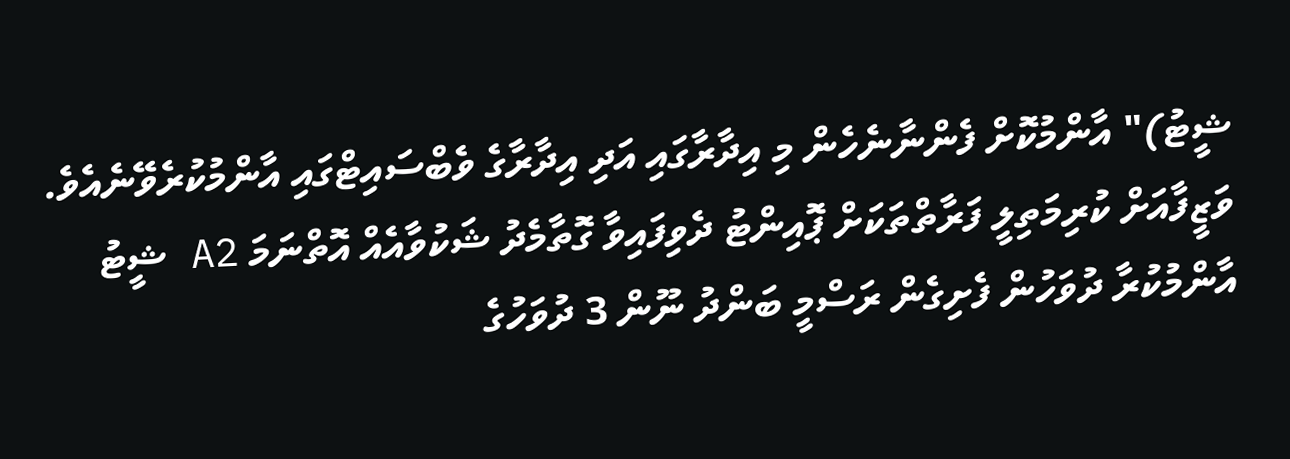ޝީޓު)" އާންމުކޮށް ފެންނާނެހެން މި އިދާރާގައި އަދި އިދާރާގެ ވެބްސައިޓްގައި އާންމުކުރެވޭނެއެވެ. ވަޒީފާއަށް ކުރިމަތިލީ ފަރާތްތަކަށް ޕޮއިންޓު ދެވިފައިވާ ގޮތާމެދު ޝަކުވާއެއް އޮތްނަމަ A2 ޝީޓު އާންމުކުރާ ދުވަހުން ފެށިގެން ރަސްމީ ބަންދު ނޫން 3 ދުވަހުގެ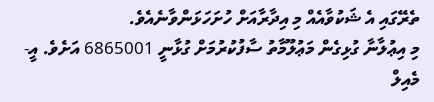ތެރޭގައި އެ ޝަކުވާއެއް މި އިދާރާއަށް ހުށަހަޅަންވާނެއެވެ.
މި އިޢުލާނާ ގުޅިގެން މަޢުލޫމާތު ސާފުކުރުމަށް ގުޅާނީ 6865001 އަށެވެ. އީ-މެއިލް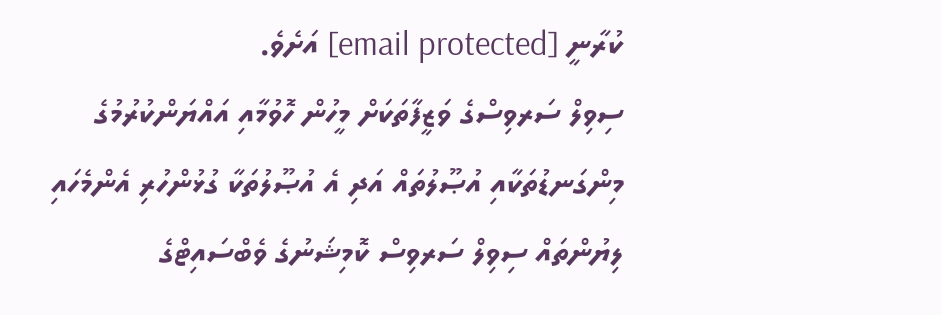ކުރާނީ [email protected] އަށެވެ.
ސިވިލް ސަރވިސްގެ ވަޒީފާތަކަށް މީހުން ހޮވުމާއި އައްޔަންކުރުމުގެ މިންގަނޑުތަކާއި އުޞޫލުތައް އަދި އެ އުޞޫލުތަކާ ގުޅުންހުރި އެންމެހައި ލިޔުންތައް ސިވިލް ސަރވިސް ކޮމިޝަނުގެ ވެބްސައިޓްގެ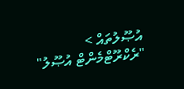އުޞޫލުތައް > "ރެކްރޫޓްމެންޓް އުޞޫލު"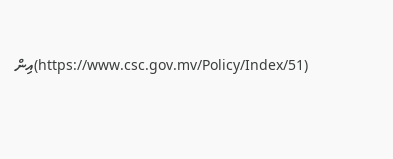(https://www.csc.gov.mv/Policy/Index/51)އިން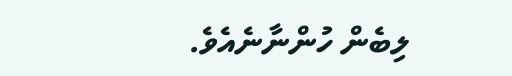ލިބެން ހުންނާނެއެވެ.